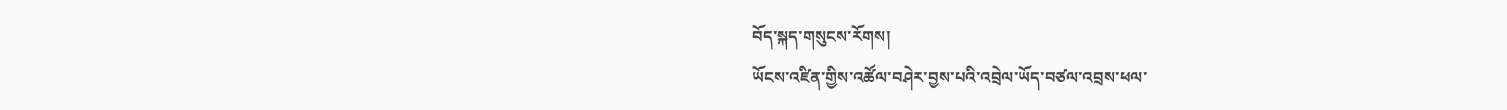བོད་སྐད་གསུངས་རོགས།
ཡོངས་འཛིན་གྱིས་འཚོལ་བཤེར་བྱས་པའི་འབྲེལ་ཡོད་བཙལ་འབྲས་ཕལ་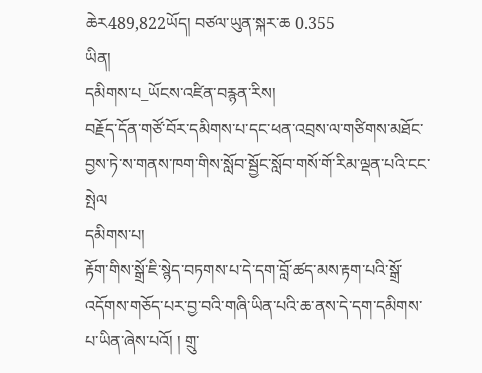ཆེར489,822ཡོད། བཙལ་ཡུན་སྐར་ཆ 0.355
ཡིན།
དམིགས་པ_ཡོངས་འཛིན་བརྙན་རིས།
བརྗོད་དོན་གཙོ་བོར་དམིགས་པ་དང་ཕན་འབྲས་ལ་གཙིགས་མཐོང་བྱས་ཏེ་ས་གནས་ཁག་གིས་སློབ་སྦྱོང་སློབ་གསོ་གོ་རིམ་ལྡན་པའི་ངང་སྤེལ
དམིགས་པ།
རྟོག་གིས་སྒྲོ་ཇི་སྙེད་བཏགས་པ་དེ་དག་བློ་ཚད་མས་རྟག་པའི་སྒྲོ་འདོགས་གཅོད་པར་བྱ་བའི་གཞི་ཡིན་པའི་ཆ་ནས་དེ་དག་དམིགས་པ་ཡིན་ཞེས་པའོ། ། གྲུ་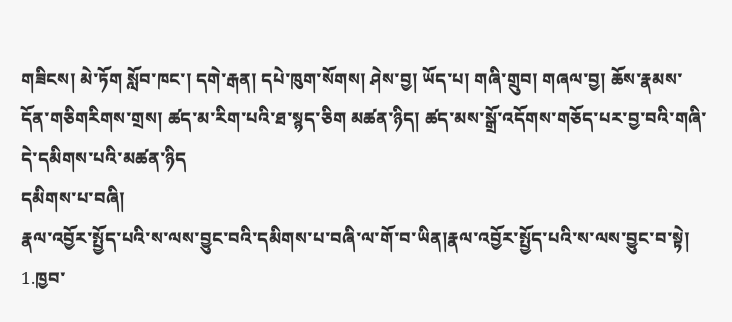གཟིངས། མེ་ཏོག སློབ་ཁང་། དགེ་རྒན། དཔེ་ཁུག་སོགས། ཤེས་བྱ། ཡོད་པ། གཞི་གྲུབ། གཞལ་བྱ། ཆོས་རྣམས་དོན་གཅིགརིགས་གྲས། ཚད་མ་རིག་པའི་ཐ་སྙད་ཅིག མཚན་ཉིད། ཚད་མས་སྒྲོ་འདོགས་གཅོད་པར་བྱ་བའི་གཞི་དེ་དམིགས་པའི་མཚན་ཉིད
དམིགས་པ་བཞི།
རྣལ་འབྱོར་སྤྱོད་པའི་ས་ལས་བྱུང་བའི་དམིགས་པ་བཞི་ལ་གོ་བ་ཡིན།རྣལ་འབྱོར་སྤྱོད་པའི་ས་ལས་བྱུང་བ་སྟེ། 1.ཁྱབ་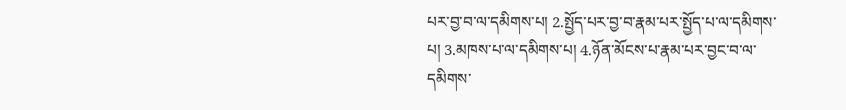པར་བྱ་བ་ལ་དམིགས་པ། 2.སྤྱོད་པར་བྱ་བ་རྣམ་པར་སྤྱོད་པ་ལ་དམིགས་པ། 3.མཁས་པ་ལ་དམིགས་པ། 4.ཉོན་མོངས་པ་རྣམ་པར་བྱང་བ་ལ་དམིགས་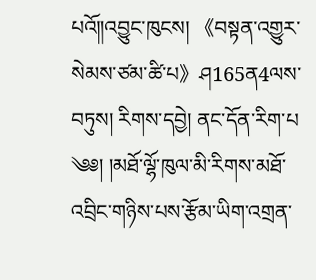པའོ༎འབྱུང་ཁུངས། 《བསྟན་འགྱུར་སེམས་ཙམ་ཚི་པ》ཤ165ན4ལས་བཏུས། རིགས་དབྱེ། ནང་དོན་རིག་པ
༄༅། །མཐོ་ལྷོ་ཁུལ་མི་རིགས་མཐོ་འབྲིང་གཉིས་པས་རྩོམ་ཡིག་འགྲན་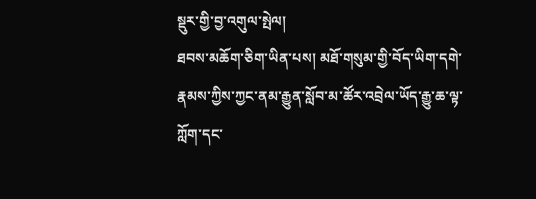སྡུར་གྱི་བྱ་འགུལ་སྤེལ།
ཐབས་མཆོག་ཅིག་ཡིན་པས། མཐོ་གསུམ་གྱི་བོད་ཡིག་དགེ་རྣམས་ཀྱིས་ཀྱང་ནམ་རྒྱུན་སློབ་མ་ཚོར་འབྲེལ་ཡོད་རྒྱུ་ཆ་ལྟ་ཀློག་དང་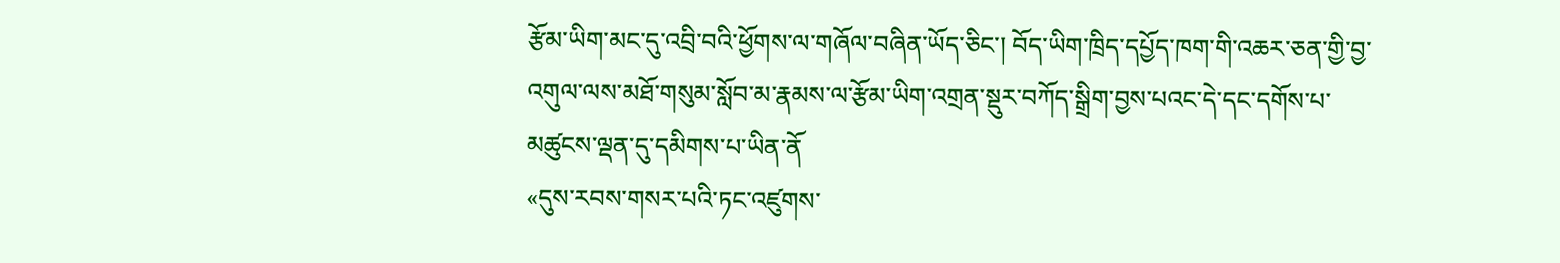རྩོམ་ཡིག་མང་དུ་འབྲི་བའི་ཕྱོགས་ལ་གཞོལ་བཞིན་ཡོད་ཅིང་། བོད་ཡིག་ཁྲིད་དཔྱོད་ཁག་གི་འཆར་ཅན་གྱི་བྱ་འགུལ་ལས་མཐོ་གསུམ་སློབ་མ་རྣམས་ལ་རྩོམ་ཡིག་འགྲན་སྡུར་བཀོད་སྒྲིག་བྱས་པའང་དེ་དང་དགོས་པ་མཚུངས་ལྡན་དུ་དམིགས་པ་ཡིན་ནོ
«དུས་རབས་གསར་པའི་ཏང་འཛུགས་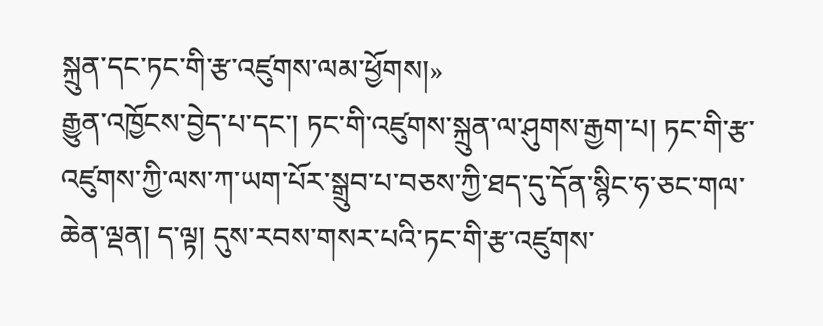སྐྲུན་དང་ཏང་གི་རྩ་འཛུགས་ལམ་ཕྱོགས།»
རྒྱུན་འཁྱོངས་བྱེད་པ་དང་། ཏང་གི་འཛུགས་སྐྲུན་ལ་ཤུགས་རྒྱག་པ། ཏང་གི་རྩ་འཛུགས་ཀྱི་ལས་ཀ་ཡག་པོར་སྒྲུབ་པ་བཅས་ཀྱི་ཐད་དུ་དོན་སྙིང་ཧ་ཅང་གལ་ཆེན་ལྡན། ད་ལྟ། དུས་རབས་གསར་པའི་ཏང་གི་རྩ་འཛུགས་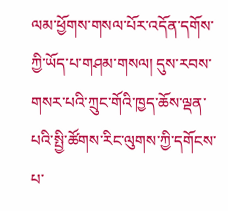ལམ་ཕྱོགས་གསལ་པོར་འདོན་དགོས་ཀྱི་ཡོད་པ་གཤམ་གསལ། དུས་རབས་གསར་པའི་ཀྲུང་གོའི་ཁྱད་ཆོས་ལྡན་པའི་སྤྱི་ཚོགས་རིང་ལུགས་ཀྱི་དགོངས་པ་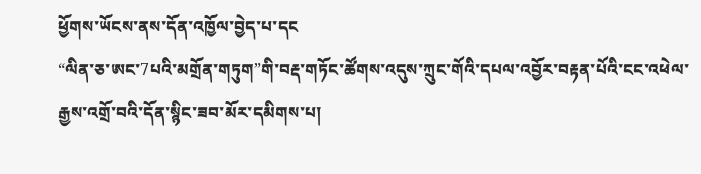ཕྱོགས་ཡོངས་ནས་དོན་འཁྱོལ་བྱེད་པ་དང
“ལིན་ཅ་ཨང་7པའི་མགྲོན་གཏུག”གི་བརྡ་གཏོང་ཚོགས་འདུས་ཀྲུང་གོའི་དཔལ་འབྱོར་བརྟན་པོའི་ངང་འཕེལ་རྒྱས་འགྲོ་བའི་དོན་སྙིང་ཟབ་མོར་དམིགས་པ།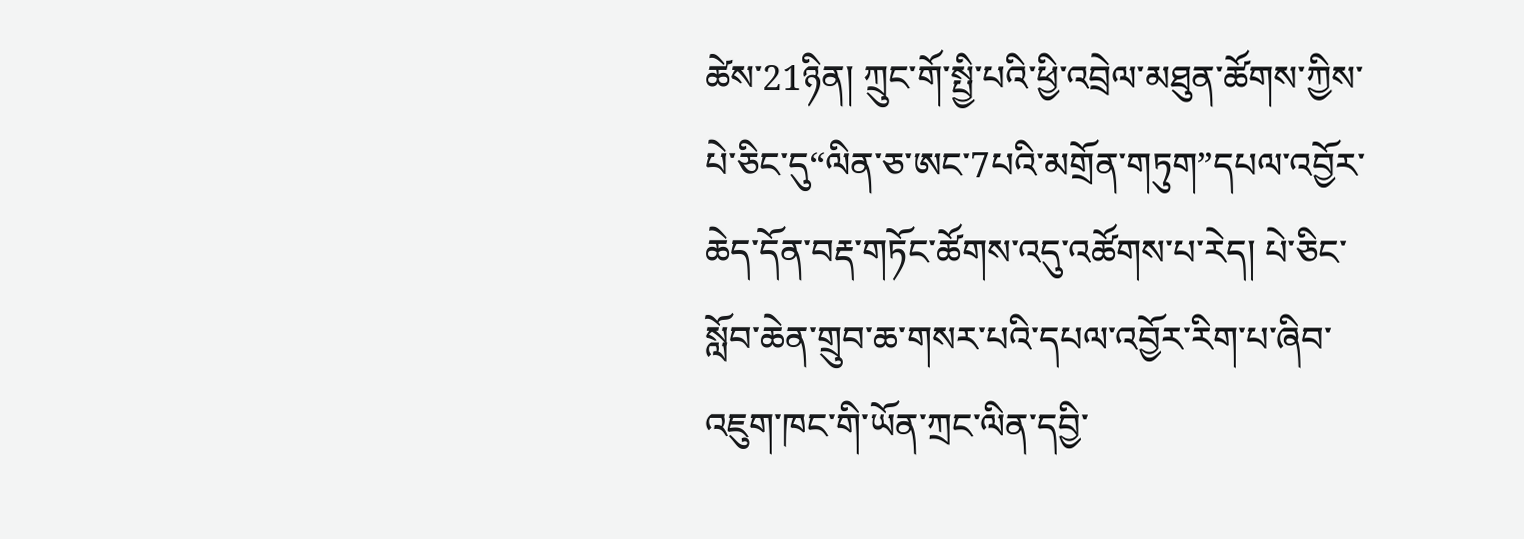ཚེས་21ཉིན། ཀྲུང་གོ་སྤྱི་པའི་ཕྱི་འབྲེལ་མཐུན་ཚོགས་ཀྱིས་པེ་ཅིང་དུ“ལིན་ཅ་ཨང་7པའི་མགྲོན་གཏུག”དཔལ་འབྱོར་ཆེད་དོན་བརྡ་གཏོང་ཚོགས་འདུ་འཚོགས་པ་རེད། པེ་ཅིང་སློབ་ཆེན་གྲུབ་ཆ་གསར་པའི་དཔལ་འབྱོར་རིག་པ་ཞིབ་འཇུག་ཁང་གི་ཡོན་ཀྲང་ལིན་དབྱི་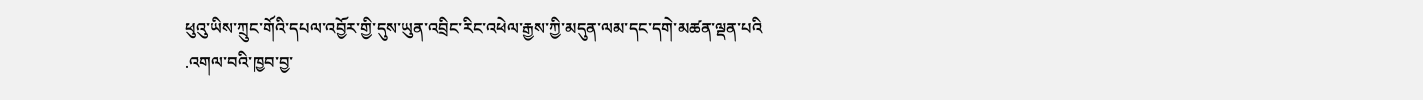ཕུའུ་ཡིས་ཀྲུང་གོའི་དཔལ་འབྱོར་གྱི་དུས་ཡུན་འབྲིང་རིང་འཕེལ་རྒྱས་ཀྱི་མདུན་ལམ་དང་དགེ་མཚན་ལྡན་པའི
.འགལ་བའི་ཁྱབ་བྱ་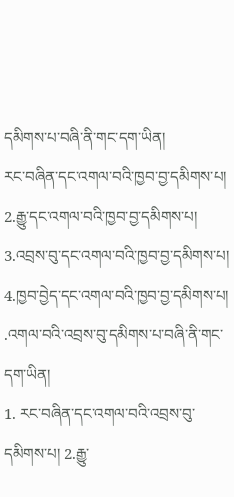དམིགས་པ་བཞི་ནི་གང་དག་ཡིན།
རང་བཞིན་དང་འགལ་བའི་ཁྱབ་བྱ་དམིགས་པ། 2.རྒྱུ་དང་འགལ་བའི་ཁྱབ་བྱ་དམིགས་པ། 3.འབྲས་བུ་དང་འགལ་བའི་ཁྱབ་བྱ་དམིགས་པ། 4.ཁྱབ་བྱེད་དང་འགལ་བའི་ཁྱབ་བྱ་དམིགས་པ།
.འགལ་བའི་འབྲས་བུ་དམིགས་པ་བཞི་ནི་གང་དག་ཡིན།
1. རང་བཞིན་དང་འགལ་བའི་འབྲས་བུ་དམིགས་པ། 2.རྒྱུ་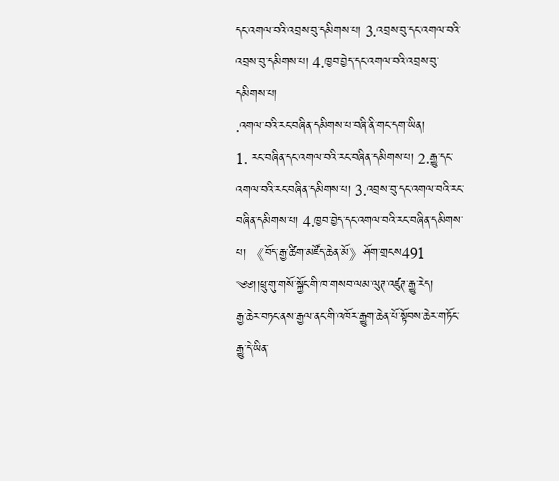དང་འགལ་བའི་འབྲས་བུ་དམིགས་པ། 3.འབྲས་བུ་དང་འགལ་བའི་འབྲས་བུ་དམིགས་པ། 4.ཁྱབ་བྱེད་དང་འགལ་བའི་འབྲས་བུ་དམིགས་པ།
.འགལ་བའི་རང་བཞིན་དམིགས་པ་བཞི་ནི་གང་དག་ཡིན།
1. རང་བཞིན་དང་འགལ་བའི་རང་བཞིན་དམིགས་པ། 2.རྒྱུ་དང་འགལ་བའི་རང་བཞིན་དམིགས་པ། 3.འབྲས་བུ་དང་འགལ་བའི་རང་བཞིན་དམིགས་པ། 4.ཁྱབ་བྱེད་དང་འགལ་བའི་རང་བཞིན་དམིགས་པ། 《བོད་རྒྱ་ཚིག་མཛོད་ཆེན་མོ》ཤོག་གྲངས491
༄༅།།ཕྲུ་གུ་གསོ་སྐྱོང་གི་ཁ་གསབ་ལམ་ལུཊ་འཛུཊ་རྒྱུ་རེད།
རྒྱ་ཆེར་བཏང་ནས་རྒྱལ་ནང་གི་འཁོར་རྒྱུག་ཆེན་པོ་སྟོབས་ཆེར་གཏོང་རྒྱུ་དེ་ཡིན་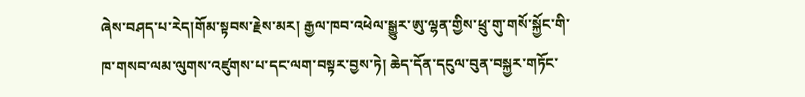ཞེས་བཤད་པ་རེད།གོམ་སྟབས་རྗེས་མར། རྒྱལ་ཁབ་འཕེལ་སྒྱུར་ཨུ་ལྷན་གྱིས་ཕྲུ་གུ་གསོ་སྐྱོང་གི་ཁ་གསབ་ལམ་ལུགས་འཛུགས་པ་དང་ལག་བསྟར་བྱས་ཏེ། ཆེད་དོན་དངུལ་བུན་བསྐྱར་གཏོང་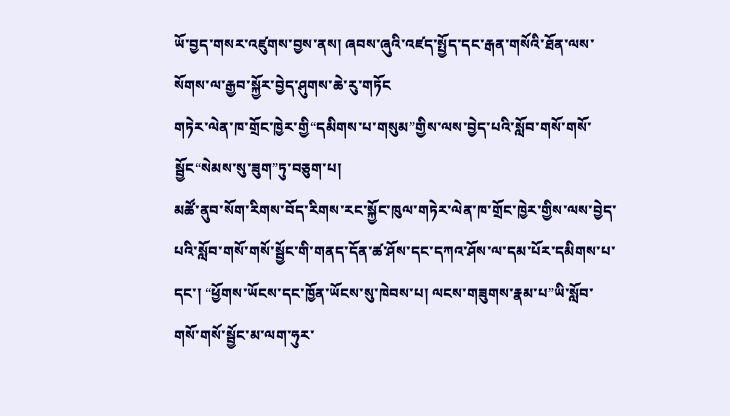ཡོ་བྱད་གསར་འཛུགས་བྱས་ནས། ཞབས་ཞུའི་འཛད་སྤྱོད་དང་རྒན་གསོའི་ཐོན་ལས་སོགས་ལ་རྒྱབ་སྐྱོར་བྱེད་ཤུགས་ཆེ་རུ་གཏོང
གཏེར་ལེན་ཁ་གྲོང་ཁྱེར་གྱི“དམིགས་པ་གསུམ”གྱིས་ལས་བྱེད་པའི་སློབ་གསོ་གསོ་སྦྱོང“སེམས་སུ་ཟུག”ཏུ་བཅུག་པ།
མཚོ་ནུབ་སོག་རིགས་བོད་རིགས་རང་སྐྱོང་ཁུལ་གཏེར་ལེན་ཁ་གྲོང་ཁྱེར་གྱིས་ལས་བྱེད་པའི་སློབ་གསོ་གསོ་སྦྱོང་གི་གནད་དོན་ཚ་ཤོས་དང་དཀའ་ཤོས་ལ་དམ་པོར་དམིགས་པ་དང་། “ཕྱོགས་ཡོངས་དང་ཁྱོན་ཡོངས་སུ་ཁེབས་པ། ལངས་གཟུགས་རྣམ་པ”ཡི་སློབ་གསོ་གསོ་སྦྱོང་མ་ལག་ཧུར་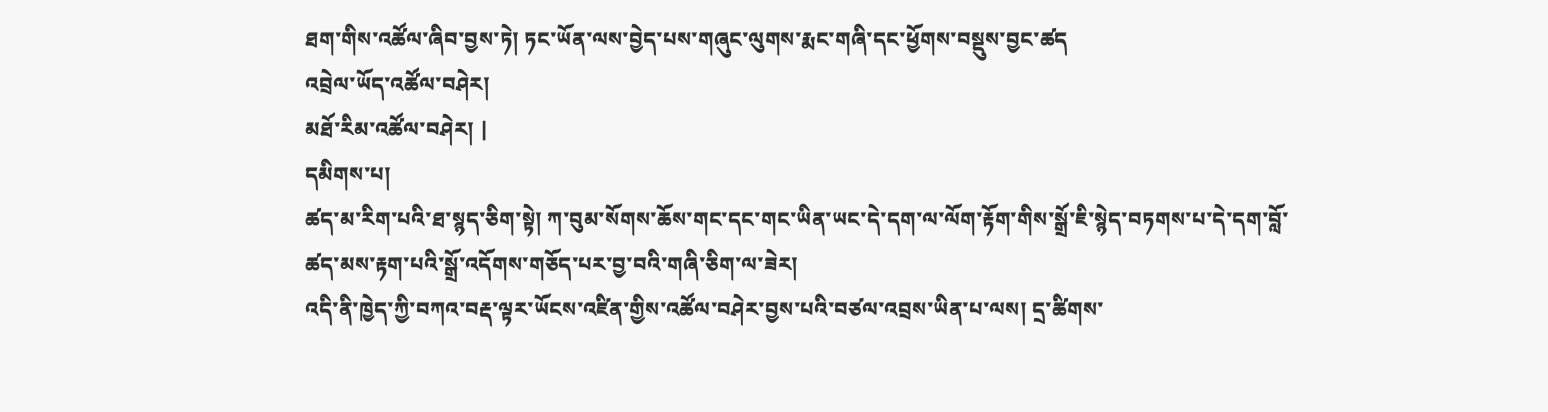ཐག་གིས་འཚོལ་ཞིབ་བྱས་ཏེ། ཏང་ཡོན་ལས་བྱེད་པས་གཞུང་ལུགས་རྨང་གཞི་དང་ཕྱོགས་བསྡུས་བྱང་ཚད
འབྲེལ་ཡོད་འཚོལ་བཤེར།
མཐོ་རིམ་འཚོལ་བཤེར། |
དམིགས་པ།
ཚད་མ་རིག་པའི་ཐ་སྙད་ཅིག་སྟེ། ཀ་བུམ་སོགས་ཆོས་གང་དང་གང་ཡིན་ཡང་དེ་དག་ལ་ལོག་རྟོག་གིས་སྒྲོ་ཇི་སྙེད་བཏགས་པ་དེ་དག་བློ་ཚད་མས་རྟག་པའི་སྒྲོ་འདོགས་གཅོད་པར་བྱ་བའི་གཞི་ཅིག་ལ་ཟེར།
འདི་ནི་ཁྱེད་ཀྱི་བཀའ་བརྡ་ལྟར་ཡོངས་འཛིན་གྱིས་འཚོལ་བཤེར་བྱས་པའི་བཙལ་འབྲས་ཡིན་པ་ལས། དྲ་ཚིགས་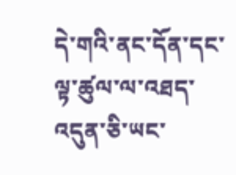དེ་གའི་ནང་དོན་དང་ལྟ་ཚུལ་ལ་འཐད་འདུན་ཅི་ཡང་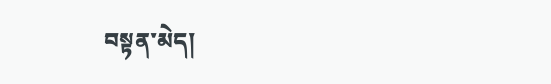བསྟན་མེད།